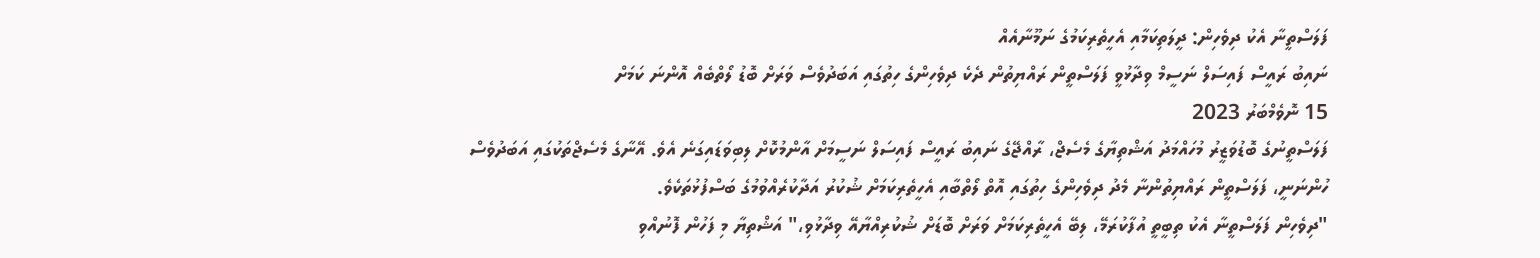ފަލަސްތީނާ އެކު ދިވެހިން: ދީލަތިކަމާއި އެހީތެރިކަމުގެ ނަމޫނާއެއް
ނައިބު ރައީސް ފައިސަލް ނަސީމް ވިދާޅުވީ ފަލަސްތީން ރައްޔިތުން ދެކެ ދިވެހިންގެ ހިތުގައި އަބަދުވެސް ވަރަށް ބޮޑު ލޯތްބެއް އޮންނަ ކަމަށް
15 ނޮވެމްބަރު 2023
ފަލަސްތީނުގެ ބޮޑުވަޒީރު މުހައްމަދު އަޝްތިޔާގެ މެސެޖް، ރާއްޖޭގެ ނައިބު ރައީސް ފައިސަލް ނަސީމަށް އާންމުކޮށް ލިބިވަޑައިގަނެ އެވެ. އޭނާގެ މެސެޖްތަކުގައި އަބަދުވެސް ހުންނަނީ، ފަލަސްތީން ރައްޔިތުންނާ މެދު ދިވެހިންގެ ހިތުގައި އޮތް ލޯތްބާއި އެހީތެރިކަމަށް ޝުކުރު އަދާކުރެއްވުމުގެ ބަސްފުޅުތަކެވެ.
"ދިވެހިން ފަލަސްތީނާ އެކު ތިބީތީ އުފާކުރަމޭ، ލިބޭ އެހީތެރިކަމަށް ވަރަށް ބޮޑަށް ޝުކުރިއްޔާއޭ ވިދާޅުވި،" އަޝްތިޔާ މި ފަހުން ފޮނުއްވި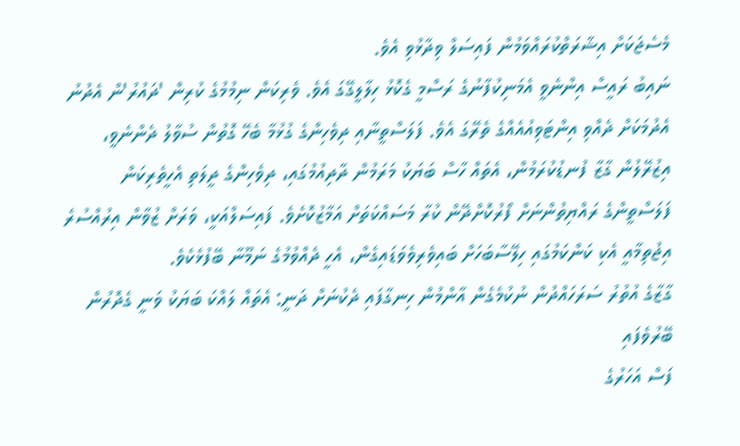މެސެޖަކަށް އިޝާރަތްކުރައްވަމުން ފައިސަލް ވިދާޅުވި އެވެ.
ނައިބު ރައީސް އިންނެވީ އެމަނިކުފާނުގެ ރަސްމީ ގެކޮޅު ހިލާލީގޭގަ އެވެ. ވެރިކަން ނިމުމުގެ ކުރިން 'ދައުރު'ން އެދުނު އެދުމަކަށް ދެއްވި އިންޓަވިއުއެއްގެ ތެރޭގަ އެވެ. ފަލަސްތީނާއި ދިވެހިންގެ ގުޅުމާ ބެހޭ ގޮތުން ސުވާލު ދެންނެވީ، އިޒުރޭލުން ގާޒާ ފުނޑުކުރަމުން، އެތައް ހާސް ބަޔަކު މަރަމުން ދާދިއުމުގައި، ދިވެހިންގެ ދީލަތި އެހީތެރިކަން ފަލަސްތީންގެ ރައްޔިތުންނަށް ފޯރުކޮށްދޭން ކުރާ މަސައްކަތަށް އަމާޒުކޮށެވެ. ފައިސަލްއަކީ، ވަރަށް ޒުވާން އިރުއްސުރެ އިޖުތިމާއީ އެކި ކަންކަމުގައި ހިލޭސާބަހަށް ބައިވެރިވެވަޑައިގެން، އެހީ ދެއްވުމުގެ ނަމޫނާ ބޭފުޅެކެވެ.
ގާޒާގެ އުތުރު ސަރަހައްދުން ނުކުމެގެން އާންމުން ހިނގާފައި ދެކުނަށް ދަނީ: އެތައް ލައްކަ ބަޔަކު ވަނީ ގެދޮރުން ބޭރުވެފައި
ފަސް އަހަރުގެ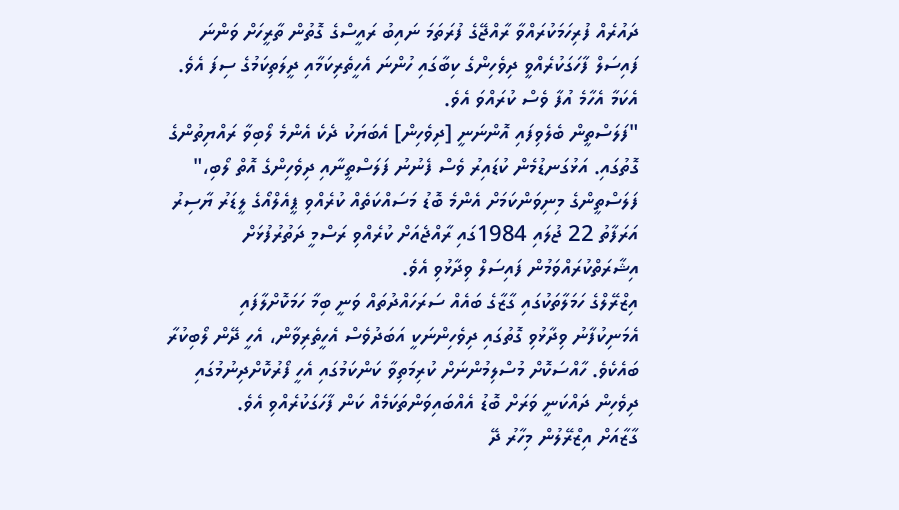ދައުރެއް ފުރިހަމަކުރައްވާ ރާއްޖޭގެ ފުރަތަމަ ނައިބު ރައީސްގެ ގޮތުން ތާރީހަށް ވަންނަ ފައިސަލް ފާހަގަކުރެއްވީ ދިވެހިންގެ ކިބާގައި ހުންނަ އެހީތެރިކަމާއި ދީލަތިކަމުގެ ސިފަ އެވެ. އެކަމާ އެހާމެ އުފާ ވެސް ކުރައްވަ އެވެ.
"ފަލަސްތީން ބެލެވިފައި އޮންނަނީ [ދިވެހިން] އެބަޔަކު ދެކެ އެންމެ ލޯބިވާ ރައްޔިތުންގެ ގޮތުގައި. އަޅުގަނޑުމެން ކުޑައިރު ވެސް ފެނުނު ފަލަސްތީނާއި ދިވެހިންގެ އޮތް ލޯބި،" ފަލަސްތީންގެ މިނިވަންކަމަށް އެންމެ ބޮޑު މަސައްކަތެއް ކުރެއްވި ޕީއެލްއޯގެ ލީޑަރު ޔާސިރު އަރަފާތު 22 ޖުލައި 1984ގައި ރާއްޖެއަށް ކުރެއްވި ރަސްމީ ދަތުރުފުޅަށް އިޝާރަތްކުރައްވަމުން ފައިސަލް ވިދާޅުވި އެވެ.
އިޒްރޭލްގެ ހަމަލާތަކުގައި ގާޒާގެ ބައެއް ސަރަހައްދުތައް ވަނީ ބިމާ ހަމަކޮށްލާފައި
އެމަނިކުފާނު ވިދާޅުވި ގޮތުގައި ދިވެހިންނަކީ އަބަދުވެސް އެހީތެރިވާން، އެހީ ދޭން ލޯބިކުރާ ބައެކެވެ. ހާއްސަކޮށް މުސްލިމުންނަށް ކުރިމަތިވާ ކަންކަމުގައި އެހީ ފޯރުކޮށްދިނުމުގައި ދިވެހިން ދައްކަނީ ވަރަށް ބޮޑު އެއްބައިވަންތަކަމެއް ކަން ފާހަގަކުރެއްވި އެވެ.
ގާޒާއަށް އިޒްރޭލުން މިހާރު ދޭ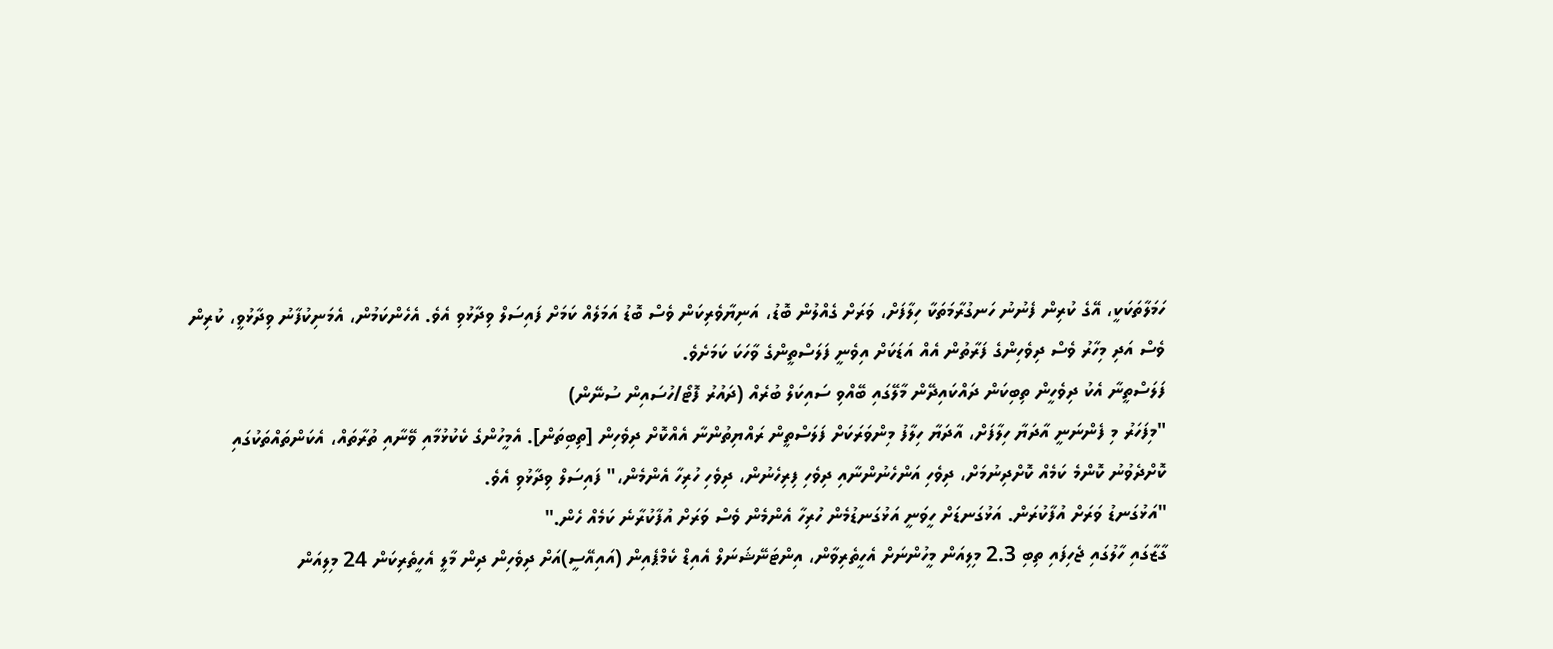ހަމަލާތަކަކީ، އޭގެ ކުރިން ފެނުނު ހަނގުރާމަތަކާ ހިލާފަށް، ވަރަށް ގެއްލުން ބޮޑު، އަނިޔާވެރިކަން ވެސް ބޮޑު އަމަލެއް ކަމަށް ފައިސަލް ވިދާޅުވި އެވެ. އެހެންކަމުން، އެމަނިކުފާނު ވިދާޅުވީ، ކުރިން ވެސް އަދި މިހާރު ވެސް ދިވެހިންގެ ފަރާތުން އެއް އަޑަކަށް އިވެނީ ފަލަސްތީންގެ ވާހަކަ ކަމަށެވެ.
ފަލަސްތީނާ އެކު ދިވެހީން ތިބިކަން ދައްކައިދޭން މާލޭގައި ބޭއްވި ސައިކަލް ބުރެއް (ދައުރު ފޮޓޯ/ހުސައިން ސުނޭން)
"މިފަހަރު މި ފެންނަނީ އާދަޔާ ހިލާފަށް، އާދަޔާ ހިލާފު މިންވަރަކަށް ފަލަސްތީން ރައްޔިތުންނާ އެއްކޮށް ދިވެހިން [ތިބިތަން]. އެމީހުންގެ ކެކުޅުމާއި ވޭނާއި ތުރާތައް، އެކަންތައްތަކުގައި ކޮށްދެވުނު ކޮންމެ ކަމެއް ކޮށްދިނުމަށް، ދިވެހި އަންހެނުންނާއި ދިވެހި ފިރިހެނުން، ދިވެހި ހުރިހާ އެންމެން،" ފައިސަލް ވިދާޅުވި އެވެ.
"އަޅުގަނޑު ވަރަށް އުފާކުރަން. އަޅުގަނޑަށް ހީވަނީ އަޅުގަނޑުމެން ހުރިހާ އެންމެން ވެސް ވަރަށް އުފާކުރާނެ ކަމެއް ހެން."
ގާޒާގައި ހާލުގައި ޖެހިފައި ތިބި 2.3 މިލިއަން މީހުންނަށް އެހީތެރިވާން، އިންޓަނޭޝަނަލް އެއިޑް ކެމްޕެއިން (އައިއޭސީ)އަށް ދިވެހިން ދިން މާލީ އެހީތެރިކަން 24 މިލިއަން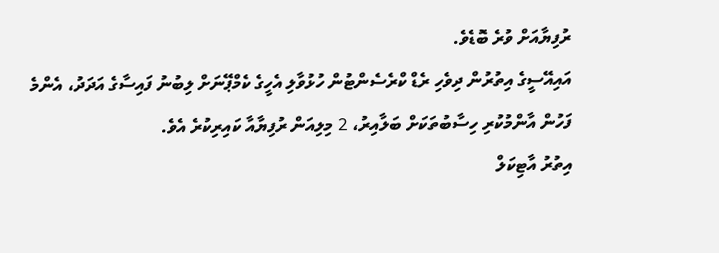ރުފިޔާއަށް ވުރެ ބޮޑެވެ.
އައިއޭސީގެ އިތުރުން ދިވެހި ރެޑް ކްރެސެންޓުން ހުޅުވާލި އެހީގެ ކެމްޕޭނަށް ލިބުނު ފައިސާގެ އަދަދު، އެންމެ ފަހުން އާންމުކުރި ހިސާބުތަކަށް ބަލާއިރު، 2 މިލިއަން ރުފިޔާއާ ކައިރިކުރެ އެވެ.
އިތުރު އާޓިކަލް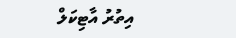އިތުރު އާޓިކަލް